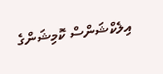އިލެކްޝަންސް ކޮމިޝަންގެ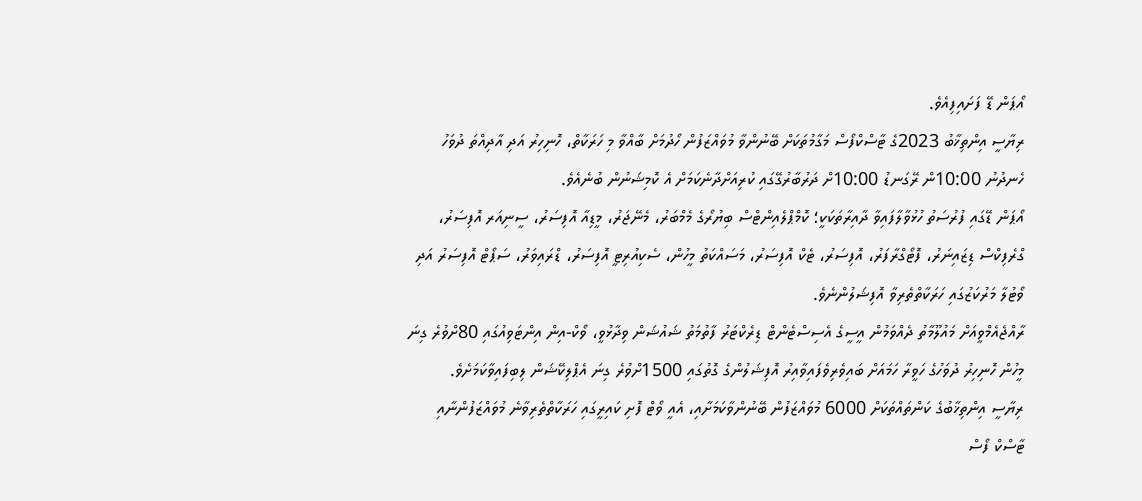އޯޕަން ޑޭ ފަށައިފިއެވެ.
ރިޔާސީ އިންތިޚާބު 2023ގެ ޓާސްކްފޯސް މަގާމުތަކަށް ބޭނުންވާ މުވައްޒަފުން ހޯދުމަށް ބާއްވާ މި ހަރަކާތް، ހޮނިހިރު އަދި އާދިއްތަ ދުވަހު ހެނދުނު 10:00ން ރޭގަނޑު 10:00ށް ދަރުބާރުގޭގައި ކުރިއަށްދާނެކަމަށް އެ ކޮމިޝަނުން ބުނެއެވެ.
އޯޕަން ޑޭގައި ފުރުސަތު ހުޅުވާލާފައިވާ ދާއިރާތަކަކީ؛ ކޮމްޕްލެއިންޓްސް ބިޔުރޯގެ މެމްބަރު، މެނޭޖަރު، މީޑިއާ އޮފިސަރު، ސީނިއަރ އޮފިސަރު، ގްރެފިކްސް ޑިޒައިނަރު، ފޮޓޯގްރާފަރު، އޮފިސަރު، ޓެކް އޮފިސަރު، މަސައްކަތު މީހުން، ސެކިއުރިޓީ އޮފިސަރު، ޑްރައިވަރު، ސަޕޯޓް އޮފިސަރު އަދި ވޯޓުލާ މަރުކަޒުގައި ހަރަކާތްތެރިވާ އޮފިޝަލުންނެވެ.
ރާއްޖެއެމްވީއަށް މައުލޫމާތު ދެއްވަމުން އީސީގެ އެސިސްޓެންޓް ޑިރެކްޓަރު ފާތުމަތު ޝައުޝަން ވިދާޅުވީ، ވޯކް-އިން އިންޓަވިއުގައި 80ށްވުރެ ގިނަ މީހުން ހޮނިހިރު ދުވަހުގެ ހަވީރާ ހަމައަށް ބައިވެރިވެފައިވާއިރު އޮފިޝަލުންގެ ގޮތުގައި 1500ށްވުރެ ގިނަ އެޕްލިކޭޝަން ލިބިފައިވާކަމަށެވެ.
ރިޔާސީ އިންތިޚާބުގެ ކަންތައްތަކަށް 6000 މުވައްޒަފުން ބޭނުންވާކަމަށާއި، އެއީ ވޯޓް ފޮށި ކައިރީގައި ހަރަކާތްތެރިވާނެ މުވައްޒަފުންނާއި ޓާސްކް ފޯސް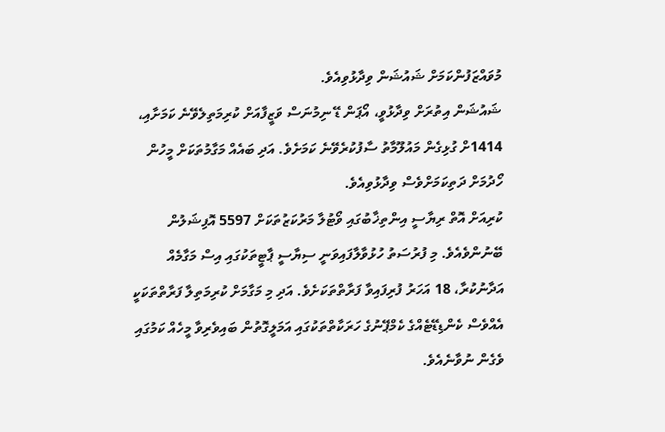މުވައްޒަފުންކަމަށް ޝައުޝަން ވިދާޅުވިއެވެ.
ޝައުޝަން އިތުރަށް ވިދާޅުވީ، އޯޕަން ޑޭ ނިމުނަސް ވަޒީފާއަށް ކުރިމަތިލެވޭނެ ކަމަށާއި، 1414ށް ގުޅިގެން މައުލޫމާތު ސާފުކުރެވޭނެ ކަމަށެވެ. އަދި ބައެއް މަގާމުތަކަށް މީހުން ހޯދުމަށް ދަތިކަމަށްވެސް ވިދާޅުވިއެވެ.
ކުރިއަށް އޮތް ރިޔާސީ އިންތިޚާބުގައި ވޯޓުލާ މަރުކަޒުތަކަށް 5597 އޮފިޝަލުން ބޭނުންވެއެވެ. މި ފުރުސަތު ހުޅުވާލާފައިވަނީ ސިޔާސީ ޕާޓީތަކުގައި އިސް މަގާމެއް އަދާނުކުރާ، 18 އަހަރު ފުރިފައިވާ ފަރާތްތަކަށެވެ. އަދި މި މަގާމަށް ކުރިމަތިލާ ފަރާތްތަކަކީ އެއްވެސް ކެންޑިޑޭޓެއްގެ ކެމްޕޭނުގެ ހަރަކާތްތަކުގައި އަމަލީގޮތުން ބައިވެރިވާ މީހެއް ކަމުގައި ވެގެން ނުވާނެއެވެ.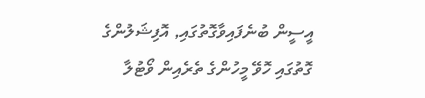އީސީން ބުނެފައިވާގޮތުގައި, އޮފިޝަލުންގެ ގޮތުގައި ހޮވޭ މީހުންގެ ތެރެއިން ވޯޓުލާ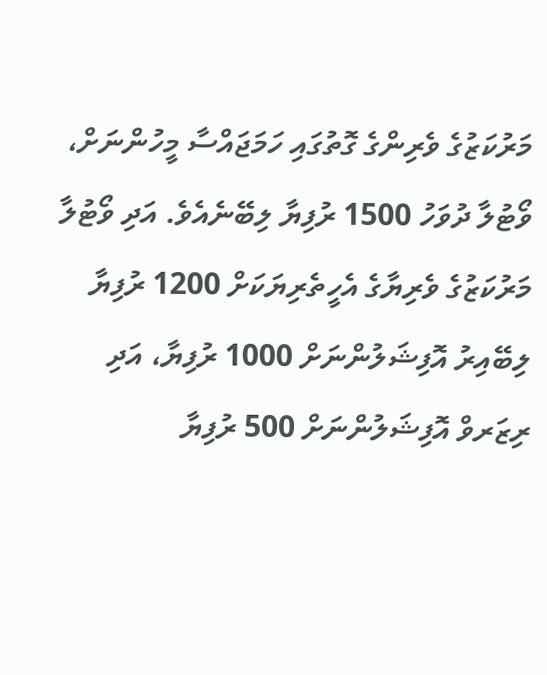މަރުކަޒުގެ ވެރިންގެ ގޮތުގައި ހަމަޖައްސާ މީހުންނަށް، ވޯޓުލާ ދުވަހު 1500 ރުފިޔާ ލިބޭނެއެވެ. އަދި ވޯޓުލާ މަރުކަޒުގެ ވެރިޔާގެ އެހީތެރިޔަކަށް 1200 ރުފިޔާ ލިބޭއިރު އޮފިޝަލުންނަށް 1000 ރުފިޔާ، އަދި ރިޒަރވް އޮފިޝަލުންނަށް 500 ރުފިޔާ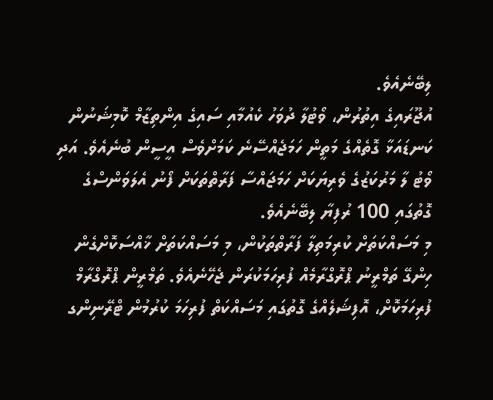ލިބޭނެއެވެ.
އުޖޫރައިގެ އިތުރުން، ވޯޓުލާ ދުވަހު ކެއުމާއި ސައިގެ އިންތިޒާމް ކޮމިޝަނުން ކަނޑައަޅާ ގޮތެއްގެ މަތީން ހަމަޖެއްސޭނެ ކަމަށްވެސް އީސީން ބުނެއެވެ. އަދި ވޯޓު ލާ މަރުކަޒުގެ ވެރިޔަކަށް ހަމަޖައްސާ ފަރާތްތަކަށް ފޯނު އެލަވަންސްގެ ގޮތުގައި 100 ރުފިޔާ ލިބޭނެއެވެ.
މި މަސައްކަތަށް ކުރިމަތިލާ ފަރާތްތަކުން، މި މަސައްކަތަށް ޚާއްސަކޮށްގެން ހިންގޭ ތަމްރީނު ޕްރޮގްރާމެއް ފުރިހަމަކުރަން ޖެހޭނެއެވެ. ތަމްރީން ޕްރޮގްރާމް ފުރިހަމަކޮށް، އޮފިޝަލެއްގެ ގޮތުގައި މަސައްކަތް ފުރިހަމަ ކުރުމުން ޓްރޭނިންގ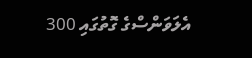އެލަވަންސްގެ ގޮތުގައި 300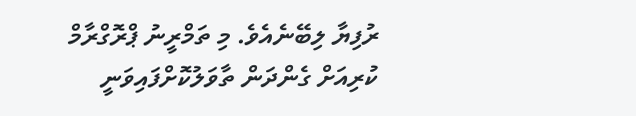ރުފިޔާ ލިބޭނެއެވެ. މި ތަމްރީނު ޕްރޮގްރާމް ކުރިއަށް ގެންދަން ތާވަލުކޮށްފައިވަނީ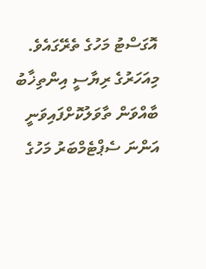އޮގަސްޓު މަހުގެ ތެރޭގައެވެ.
މިއަހަރުގެ ރިޔާސީ އިންތިޚާބު ބާއްވަން ތާވަލުކޮށްފައިވަނީ އަންނަ ސެޕްޓެމްބަރު މަހުގެ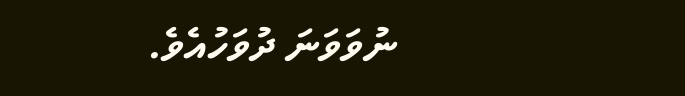ނުވަވަނަ ދުވަހުއެވެ.